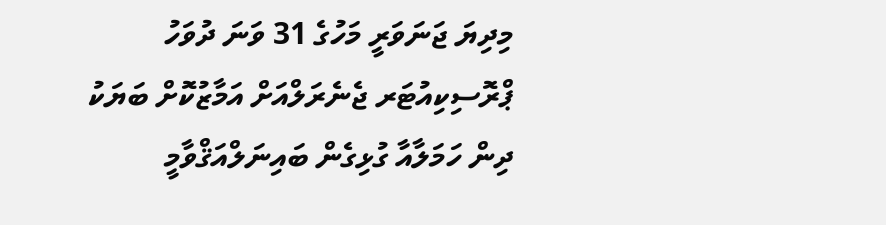މިދިޔަ ޖަނަވަރީ މަހުގެ 31 ވަނަ ދުވަހު ޕްރޮސިކިއުޓަރ ޖެނެރަލްއަށް އަމާޒުކޮށް ބަޔަކު ދިން ހަމަލާއާ ގުޅިގެން ބައިނަލްއަޤްވާމީ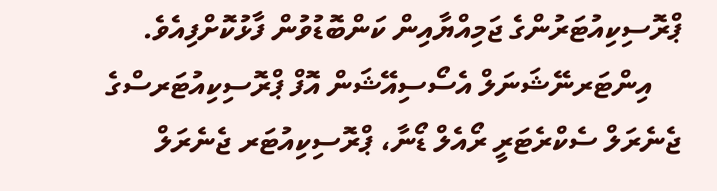ޕްރޮސިކިއުޓަރުންގެ ޖަމިއްޔާއިން ކަންބޮޑުވުން ފާޅުކޮށްފިއެވެ.
    އިންޓަރނޭޝަނަލް އެސޯސިއޭޝަން އޮފް ޕްރޮސިކިއުޓަރސްގެ ޖެނެރަލް ސެކްރެޓަރީ ރޯއެލް ޑޯނާ، ޕްރޮސިކިއުޓަރ ޖެނެރަލް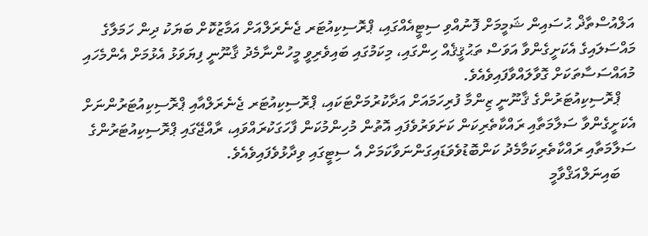އަލްއުސްތާޛް ޙުސައިން ޝަމީމަށް ފޮނުއްވި ސިޓީއެއްގައި، ޕްރޮސިކިއުޓަރ ޖެނެރަލްއަށް އަމާޒުކޮށް ބަޔަކު ދިން ހަމަލާގެ މައްސަލައިގެ އެކަށީގެންވާ އަވަސް ތަޙުޤީޤެއް ހިންގައި، މިކަމުގައި ބައިވެރިވީ މީހުންނާމެދު ޤާނޫނީ ފިޔަވަޅު އެޅުމަށް އެންމެހައި މުއައްސަސާތަކަށް ގޮވާލައްވާފައިވެއެވެ.
    ޕްރޮސިކިއުޓަރުންގެ ޤާނޫނީ ޒިންމާ ފުރިހަމައަށް އަދާކުރުމަށްޓަކައި، ޕްރޮސިކިއުޓަރ ޖެނެރަލްއާއި ޕްރޮސިކިއުޓަރުންނަށް އެކަށީގެންވާ ސަލާމަތާއި ރައްކާތެރިކަން ކަށަވަރުވެފައި އޮތުން މުހިންމުކަން ފާހަގަކުރައްވައި، ރާއްޖޭގައި ޕްރޮސިކިއުޓަރުންގެ ސަލާމަތާއި ރައްކާތެރިކަމާމެދު ކަންބޮޑުވެވަޑައިގަންނަވާކަމަށް އެ ސިޓީގައި ވިދާޅުވެފައިވެއެވެ.
    ބައިނަލްއަޤްވާމީ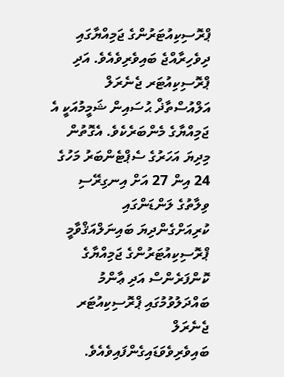ޕްރޮސިކިއުޓަރުންގެ ޖަމިއްޔާގައި ދިވެހިރާއްޖެ ބައިވެރިވެއެވެ. އަދި ޕްރޮސިކިއުޓަރ ޖެނެރަލް އަލްއުސްތާޛް ޙުސައިން ޝަމީމުއަކީ އެ ޖަމިއްޔާގެ މެންބަރެކެވެ. އެގޮތުން މިދިޔަ އަހަރުގެ ސެޕްޓެންބަރު މަހުގެ 24 އިން 27 އަށް އިނގިރޭސި ވިލާތުގެ ލަންޑަންގައި ކުރިއަށްގެންދިޔަ ބައިނަލްއަޤްވާމީ ޕްރޮސިކިއުޓަރުންގެ ޖަމިއްޔާގެ ކޮންފަރެންސް އަދި ޢާންމު ބައްދަލުވުމުގައި ޕްރޮސިކިއުޓަރ ޖެނެރަލް ބައިވެރިވެވަޑައިގެންފައިވެއެވެ.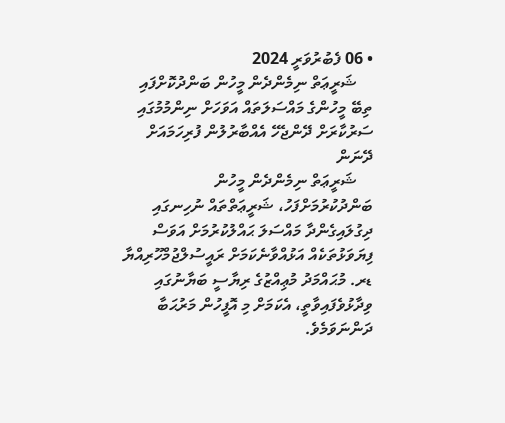• 06 ފެބުރުވަރީ 2024
    ޝަރީޢަތް ނިމެންދެން މީހުން ބަންދުކޮށްފައި ތިބޭ މީހުންގެ މައްސަލަތައް އަވަހަށް ނިންމުމުގައި ސަރުކާރަށް ދޭންޖެހޭ އެއްބާރުލުން ފުރިހަމައަށް ދޭނަން
    ޝަރީޢަތް ނިމެންދެން މީހުން ބަންދުކުރުމަށްފަހު، ޝަރީޢަތްތައް ނުހިނގައި ދިގުލައިގެންދާ މައްސަލަ ޙައްލުކުރުމަށް އަވަސް ފިޔަވަޅުތަކެއް އަޅުއްވާނެކަމަށް ރައީސުލްޖުމްހޫރިއްޔާ ޑރ. މުޙައްމަދު މުޢިއްޒުގެ ރިޔާސީ ބަޔާނުގައި ވިދާޅުވެފައިވާތީ، އެކަމަށް މި އޮފީހުން މަރުޙަބާ ދަންނަވަމެވެ.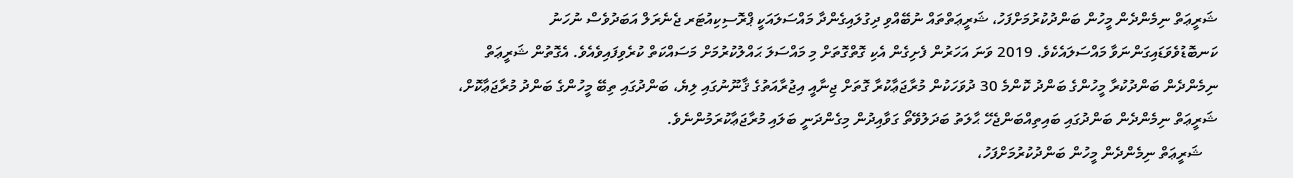ޝަރީޢަތް ނިމެންދެން މީހުން ބަންދުކުރުމަށްފަހު، ޝަރީޢަތްތައް ނުބޭއްވި ދިގުލައިގެންދާ މައްސަލައަކީ ޕްރޮސިކިއުޓަރ ޖެނެރަލް އަބަދުވެސް ނުހަނު ކަނބޮޑުވެވަޑައިގަންނަވާ މައްސަލައެކެވެ. 2019 ވަނަ އަހަރުން ފެށިގެން އެކި ގޮތްގޮތަށް މި މައްސަލަ ޙައްލުކުރުމަށް މަސައްކަތް ކުރެވިފައިވެއެވެ. އެގޮތުން ޝަރީޢަތް ނިމެންދެން ބަންދުކުރާ މީހުންގެ ބަންދު ކޮންމެ 30 ދުވަހަކުން މުރާޖަޢާކުރާ ގޮތަށް ޖިނާއީ އިޖުރާއަތުގެ ޤާނޫނުގައި ލިޔެ، ބަންދުގައި ތިބޭ މީހުންގެ ބަންދު މުރާޖަޢާކޮށް، ޝަރީޢަތް ނިމެންދެން ބަންދުގައި ބައިތިއްބަންޖެހޭ ޙާލަތު ބަދަލުވޭތޯ ގަވާއިދުން މިގެންދަނީ ބަލައި މުރާޖަޢާކުރަމުންނެވެ.
    ޝަރީޢަތް ނިމެންދެން މީހުން ބަންދުކުރުމަށްފަހު،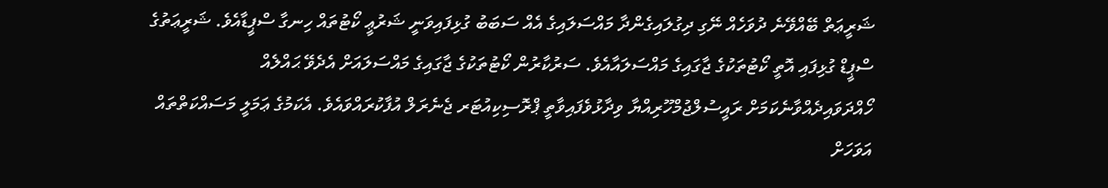ޝަރީޢަތް ބޭއްވޭނެ ދުވަހެއް ނޭގި ދިގުލައިގެންދާ މައްސަލައިގެ އެއް ސަބަބު ގުޅިފައިވަނީ ޝަރުޢީ ކޯޓުތައް ހިނގާ ސްޕީޑާއެވެ. ޝަރީޢަތުގެ ސްޕީޑް ގުޅިފައި އޮތީ ކޯޓުތަކުގެ ޖާގައިގެ މައްސަލައާއެވެ. ސަރުކާރުން ކޯޓުތަކުގެ ޖާގައިގެ މައްސަލައަށް އެދެވޭ ޙައްލެއް ހޯއްދަވައިދެއްވާނެކަމަށް ރައީސުލްޖުމްހޫރިއްޔާ ވިދާޅުވެފައިވާތީ ޕްރޮސިކިއުޓަރ ޖެނެރަލް އުފާކުރައްވައެވެ. އެކަމުގެ ޢަމަލީ މަސައްކަތްތައް އަވަހަށް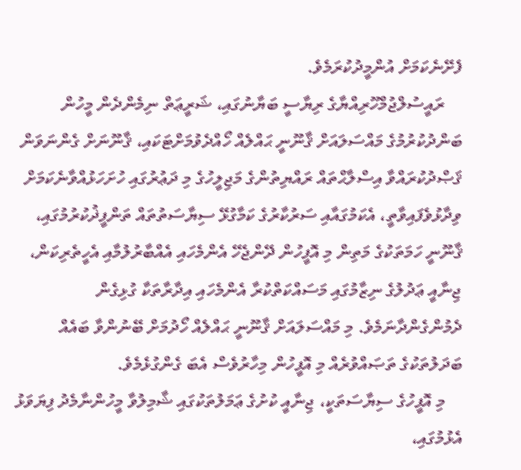ފެށޭނެކަމަށް އުންމީދުކުރަމެވެ.
    ރައީސުލްޖުމްހޫރިއްޔާގެ ރިޔާސީ ބަޔާނުގައި، ޝަރީޢަތް ނިމެންދެން މީހުން ބަންދުކުރުމުގެ މައްސަލައަށް ޤާނޫނީ ޙައްލެއް ހޯއްދެވުމަށްޓަކައި، ޤާނޫނަށް ގެންނަވަން ޤަޞްދުކުރައްވާ އިސްލާޙްތައް ރައްޔިތުންގެ މަޖިލީހުގެ މި ދަޢުރުގައި ހުށަހަޅުއްވާނެކަމަށް ވިދާޅުވެފައިވާތީ، އެކަމުގައާއި ސަރުކާރުގެ ކަމާގުޅޭ ސިޔާސަތުތައް ތަންފީޛުކުރުމުގައި، ޤާނޫނީ ހަމަތަކުގެ މަތިން މި އޮފީހުން ދޭންޖެހޭ އެންމެހައި އެއްބާރުލުމާއި އެހީތެރިކަން، ޖިނާއީ ޢަދުލުގެ ނިޒާމުގައި މަސައްކަތްކުރާ އެންމެހައި އިދާރާތަކާ ގުޅިގެން ދެމުންގެންދާނަމެވެ. މި މައްސަލައަށް ޤާނޫނީ ޙައްލެއް ހޯދުމަށް ބޭނުންވާ ބައެއް ބަދަލުތަކުގެ ތަޞައްވުރެއް މި އޮފީހުން މިހާރުވެސް އެބަ ގެންގުޅެމެވެ.
    މި އޮފީހުގެ ސިޔާސަތަކީ، ޖިނާއީ ކުށުގެ ޢަމަލުތަކުގައި ޝާމިލުވާ މީހުންނާމެދު ފިޔަވަޅު އެޅުމުގައި،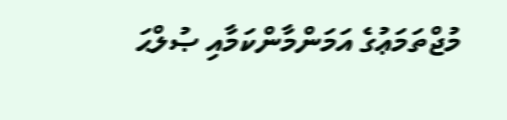މުޖްތަމަޢުގެ އަމަންމާންކަމާއި ޞުލްޙަ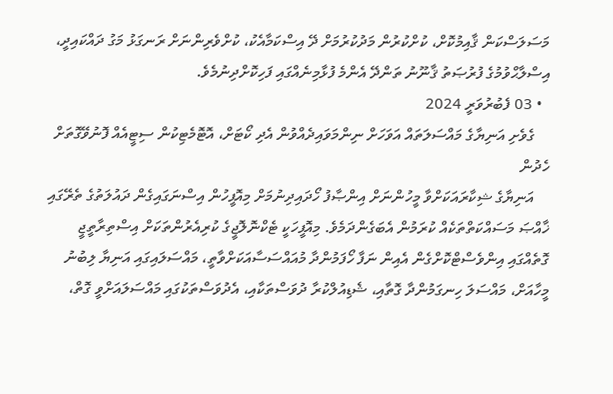މަސަލަސްކަން ޤާއިމުކޮށް، ކުށްކުރުން މަދުކުރުމަށް ދޭ އިސްކަމާއެކު، ކުށްވެރިންނަށް ރަނގަޅު މަގު ދައްކައިދީ، އިސްލާޙްވުމުގެ ފުރުޞަތު ޤާނޫނު ތަންދޭ އެންމެ ފުޅާމިނެއްގައި ފަހިކޮށްދިނުމެވެ.
  • 03 ފެބުރުވަރީ 2024
    ގެވެށި އަނިޔާގެ މައްސަލަތައް އަވަހަށް ނިންމަވައިދެއްވުން އެދި ކޯޓަށް، އޮޓޮމެޓިކުން ސިޓީއެއް ފޮނުވޭގޮތަށް ހެދުން
    އަނިޔާގެ ޝިކާރައަކަށްވާ މީހުންނަށް އިންޞާފު ހޯދައިދިނުމަށް މިއޮފީހުން އިސްނަގައިގެން ދައުލަތުގެ ތެރޭގައި ޚާއްޞަ މަސައްކަތްތަކެއް ކުރަމުން އެބަގެންދަމެވެ. މިއޮފީހަކީ ޓެކްނޮލޮޖީގެ ކުރިއެރުންތަކަށް އިސްތިރާތީޖީ ގޮތެއްގައި އިންވެސްޓްކޮށްގެން އެއިން ނަފާ ހޯފަމުންދާ މުއައްސަސާއަކަށްވާތީ، މައްސަލައިގައި އަނިޔާ ލިބުނު މީހާއަށް، މައްސަލަ ހިނގަމުންދާ ގޮތާއި، ޝެޑިއުލްކުރާ ދުވަސްތަކާއި، އެދުވަސްތަކުގައި މައްސަލައަށްވީ ގޮތް،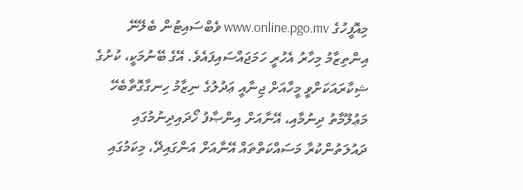މިއޮފީހުގެ www.online.pgo.mv ވެބްސައިޓުން ބެލޭނޭ އިންތިޒާމު މިހާރު އެހުރީ ހަމަޖައްސައިފައެވެ. އޭގެ ބޭނުމަކީ، ކުށުގެ ޝިކާރައަކަށްވީ މީހާއަށް ޖިނާއީ ޢަދުލުގެ ނިޒާމު ހިނގާގޮތާބެހޭ މަޢުލޫމާތު ދިނުމާއި، އޭނާއަށް އިންޞާފު ހޯދައިދިނުމުގައި ދައުލަތުންކުރާ މަސައްކަތްތައް އޭނާއަށް އަންގައިދޭ، މިކަމުގައި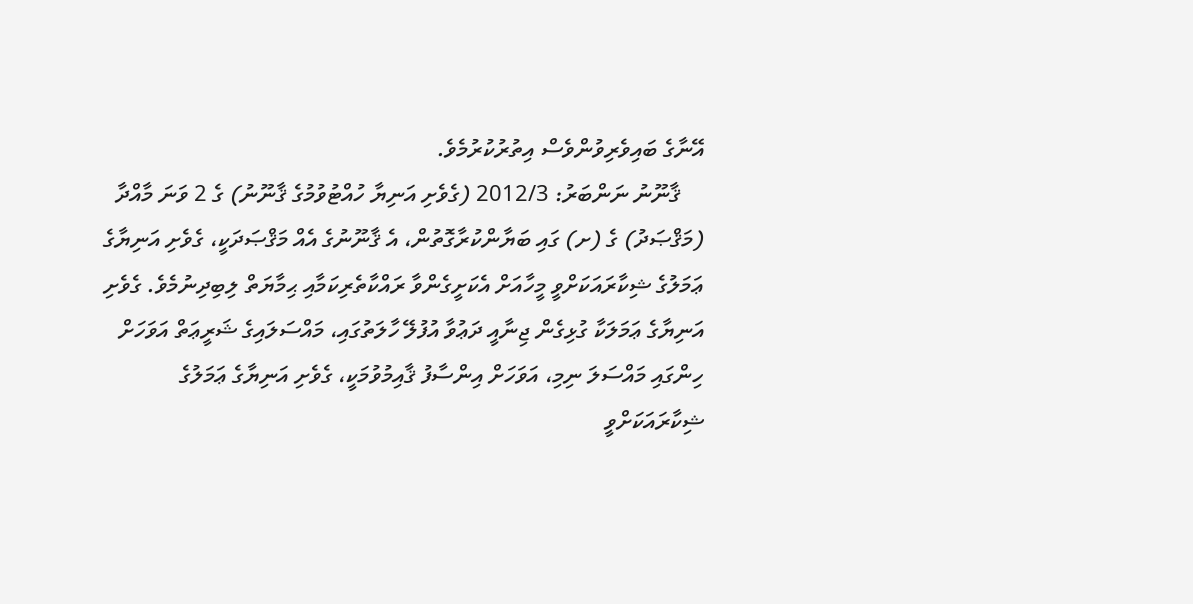އޭނާގެ ބައިވެރިވުންވެސް އިތުރުކުރުމެވެ.
    ޤާނޫނު ނަންބަރު: 2012/3 (ގެވެށި އަނިޔާ ހުއްޓުވުމުގެ ޤާނޫނު) ގެ 2 ވަނަ މާއްދާ (މަޤްޞަދު) ގެ (ށ) ގައި ބަޔާންކުރާގޮތުން، އެ ޤާނޫނުގެ އެއް މަޤްޞަދަކީ، ގެވެށި އަނިޔާގެ ޢަމަލުގެ ޝިކާރައަކަށްވީ މީހާއަށް އެކަށީގެންވާ ރައްކާތެރިކަމާއި ޙިމާޔަތް ލިބިދިނުމެވެ. ގެވެށި އަނިޔާގެ ޢަމަލަކާ ގުޅިގެން ޖިނާއީ ދަޢުވާ އުފުލޭ ހާލަތުގައި، މައްސަލައިގެ ޝަރީޢަތް އަވަހަށް ހިންގައި މައްސަލަ ނިމި، އަވަހަށް އިންސާފު ޤާއިމުވުމަކީ، ގެވެށި އަނިޔާގެ ޢަމަލުގެ ޝިކާރައަކަށްވީ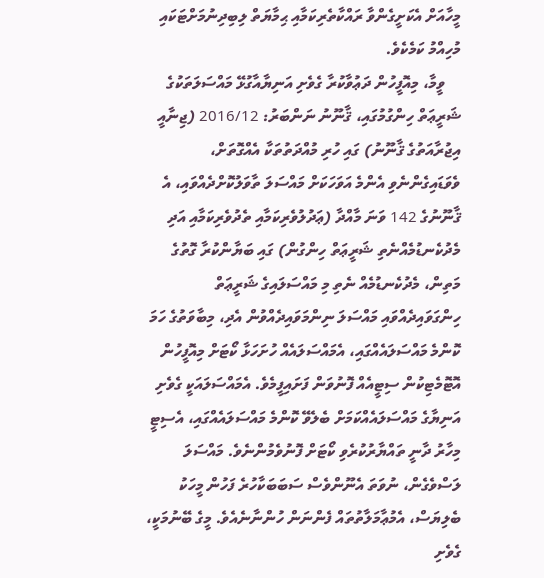މީހާއަށް އެކަށީގެންވާ ރައްކާތެރިކަމާއި ޙިމާޔަތް ލިބިދިނުމަށްޓަކައި މުހިއްމު ކަމެކެވެ.
    ވީމާ، މިއޮފީހުން ދަޢުވާކުރާ ގެވެށި އަނިޔާއާގުޅޭ މައްސަލަތަކުގެ ޝަރީޢަތް ހިންގުމުގައި، ޤާނޫނު ނަންބަރު: 2016/12 (ޖިނާއީ އިޖުރާއަތުގެ ޤާނޫނު) ގައި ހުރި މުއްދަތުތަކާ އެއްގޮތަށް، ވެވަޑައިގެންނެވި އެންމެ އަވަހަކަށް މައްސަލަ ތާވަލުކޮށްދެއްވައި، އެ ޤާނޫނުގެ 142 ވަނަ މާއްދާ (ޢަދުލުވެރިކަމާއި ތެދުވެރިކަމާއި އަދި މެދުކެނޑުމެއްނެތި ޝަރީޢަތް ހިންގުން) ގައި ބަޔާންކުރާ ގޮތުގެ މަތިން، މެދުކެނޑުމެއް ނެތި މި މައްސަލައިގެ ޝަރީޢަތް ހިންގަވައިދެއްވައި މައްސަލަ ނިންމަވައިދެއްވުން އެދި، މިބާވަތުގެ ހަމަ ކޮންމެ މައްސަލައެއްގައި، އެމައްސަލައެއް ހުށަހަޅާ ކޯޓަށް މިއޮފީހުން އޮޓޮމެޓިކުން ސިޓީއެއް ފޮނުވަން ފަށައިފީމެވެ. އެމައްސަލައަކީ ގެވެށި އަނިޔާގެ މައްސަލައެއްކަމަށް ބެލެވޭ ކޮންމެ މައްސަލައެއްގައި، އެސިޓީ މިހާރު ދާނީ ތައްޔާރުކުރެވި ކޯޓަށް ފޮނުވެމުންނެވެ. މައްސަލަ ލަސްވެގެން، ނުވަތަ އެނޫންވެސް ސަބަބަކާހުރެ ފަހުން މީހަކު ބެލިޔަސް، އެމުޢާމަލާތުތައް ފެންނަން ހުންނާނެއެވެ. މީގެ ބޭނުމަކީ، ގެވެށި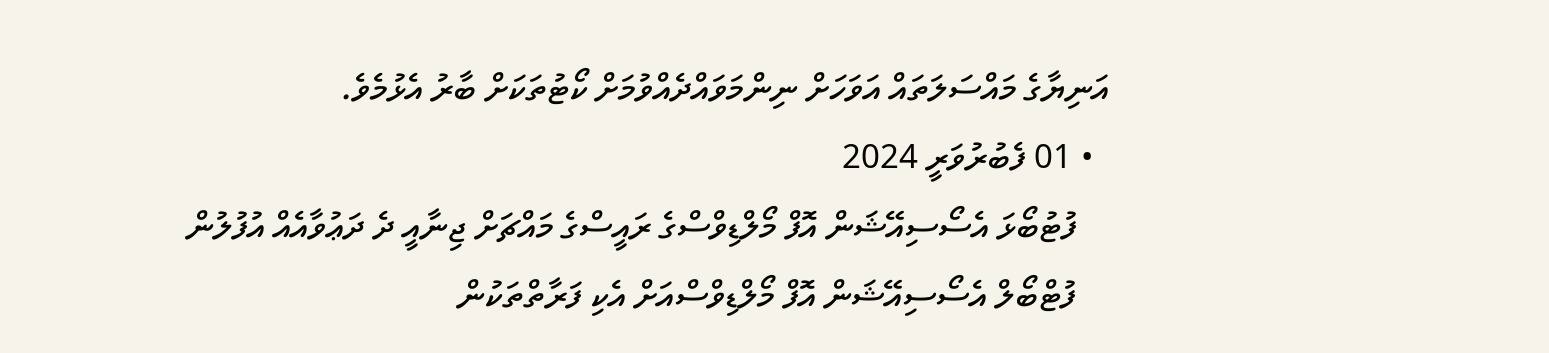އަނިޔާގެ މައްސަލަތައް އަވަހަށް ނިންމަވައްދެއްވުމަށް ކޯޓުތަކަށް ބާރު އެޅުމެވެ.
  • 01 ފެބުރުވަރީ 2024
    ފުޓުބޯޅަ އެސޯސިއޭޝަން އޮފް މޯލްޑިވްސްގެ ރައީސްގެ މައްޗަށް ޖިނާއީ ދެ ދަޢުވާއެއް އުފުލުން
    ފުޓްބޯލް އެސޯސިއޭޝަން އޮފް މޯލްޑިވްސްއަށް އެކި ފަރާތްތަކުން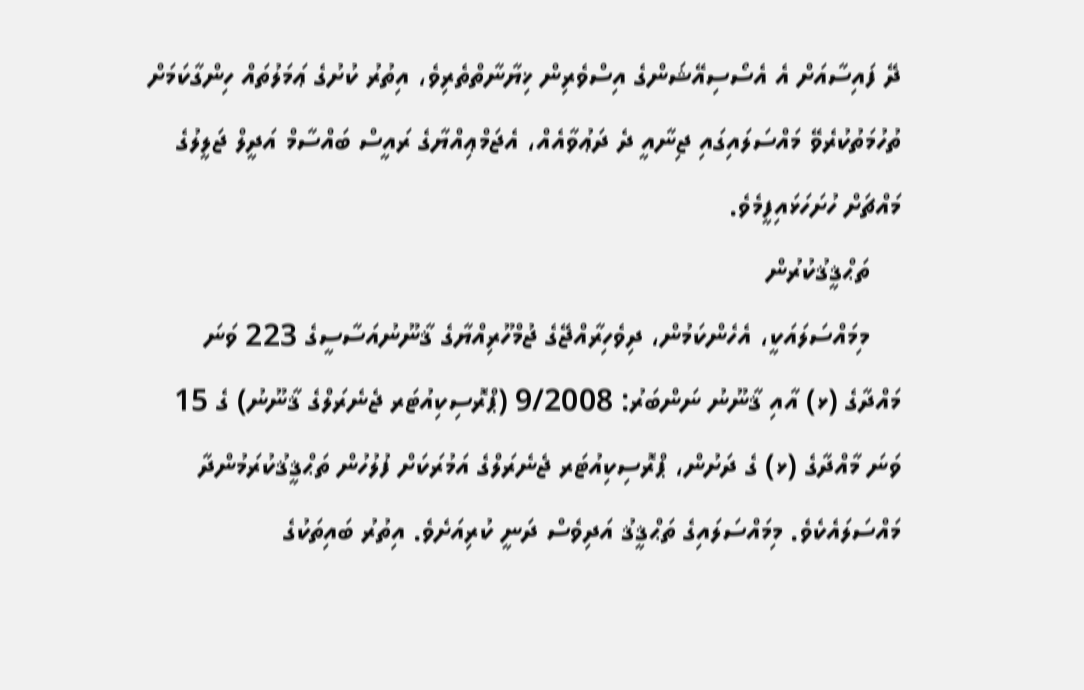ދޭ ފައިސާއަށް އެ އެސޯސިއޭޝަންގެ އިސްވެރިން ޚިޔާނާތްތެރިވެ، އިތުރު ކުށުގެ ޢަމަލުތައް ހިންގާކަމަށް ތުހުމަތުކުރެވޭ މައްސަލައިގައި ޖިނާއީ ދެ ދަޢުވާއެއް، އެޖަމްޢިއްޔާގެ ރައީސް ބައްސާމް އަދީލް ޖަލީލުގެ މައްޗަށް ހުށަހަޅައިފީމެވެ.
    ތަޙްޤީޤުކުރުން
    މިމައްސަލައަކީ، އެހެންކަމުން، ދިވެހިރާއްޖޭގެ ޖުމްހޫރިއްޔާގެ ޤާނޫނުއަސާސީގެ 223 ވަނަ މައްދާގެ (ޅ) އާއި ޤާނޫނު ނަންބަރު: 9/2008 (ޕްރޮސިކިއުޓަރ ޖެނެރަލްގެ ޤާނޫނު) ގެ 15 ވަނަ މާއްދާގެ (ޅ) ގެ ދަށުން، ޕްރޮސިކިއުޓަރ ޖެނެރަލްގެ އަމުރަކަށް ފުލުހުން ތަޙްޤީޤުކުރަމުންދާ މައްސަލައެކެވެ. މިމައްސަލައިގެ ތަޙްޤީޤު އަދިވެސް ދަނީ ކުރިއަށެވެ. އިތުރު ބައިތަކުގެ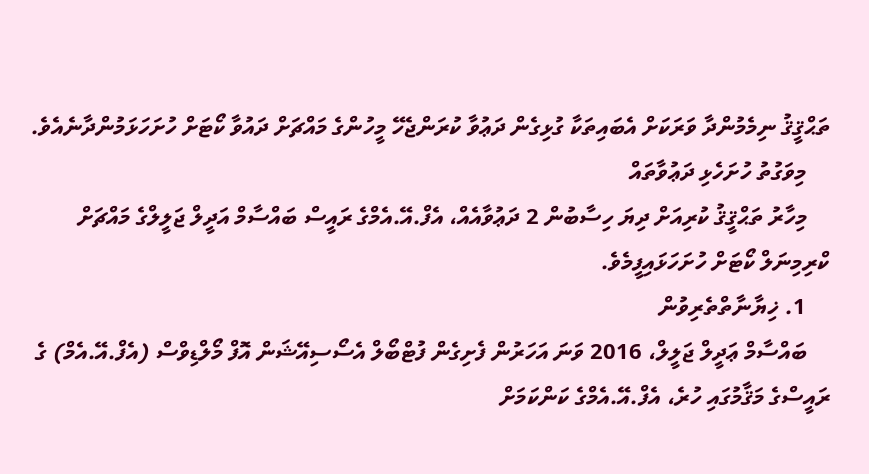ތަޙްޤީޤު ނިމެމުންދާ ވަރަކަށް އެބައިތަކާ ގުޅިގެން ދަޢުވާ ކުރަންޖެހޭ މީހުންގެ މައްޗަށް ދައުވާ ކޯޓަށް ހުށަހަޅަމުންދާނެއެވެ.
    މިވަގުތު ހުށަހެޅި ދަޢުވާތައް
    މިހާރު ތަޙްޤީޤު ކުރިއަށް ދިޔަ ހިސާބުން 2 ދަޢުވާއެއް، އެފް.އޭ.އެމްގެ ރައީސް ބައްސާމް އަދީލް ޖަލީލްގެ މައްޗަށް ކްރިމިނަލް ކޯޓަށް ހުށަހަޅައިފީމެވެ.
    1. ޚިޔާނާތްތެރިވުން
    ބައްސާމް ޢަދީލް ޖަލީލް، 2016 ވަނަ އަހަރުން ފެށިގެން ފުޓްބޯލް އެސޯސިއޭޝަން އޮފް މޯލްޑިވްސް (އެފް.އޭ.އެމް) ގެ ރައީސްގެ މަޤާމުގައި ހުރެ، އެފް.އޭ.އެމްގެ ކަންކަމަށް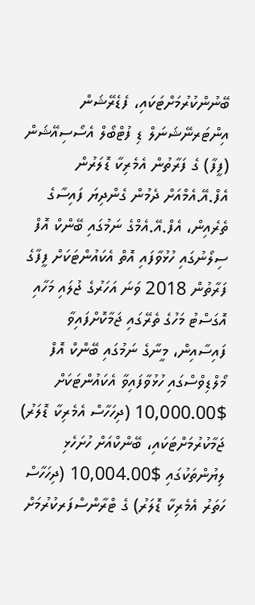ބޭނުންކުރުމަށްޓަކައި، ފެޑެރޭޝަން އިންޓަރނޭޝަނަލް ޑި ފުޓްބޯލް އެސޯސިއޭޝަން (ފީފާ) ގެ ފަރާތުން އެމެރިކާ ޑޮލަރުން އެފް.އޭ.އެމްއަށް ދެމުން ގެންދިޔަ ފައިސާގެ ތެރެއިން، އެފް.އޭ.އެމްގެ ނަމުގައި ބޭންކް އޮފް ސިލޯނުގައި ހުޅުވާފައި އޮތް އެކައުންޓަކަށް ފީފާގެ ފަރާތުން 2018 ވަނަ އަހަރުގެ ޖުލައި މަހާއި އޮގަސްޓު މަހުގެ ތެރޭގައި ޖަމާކޮށްފައިވާ ފައިސާއިން، މީނާގެ ނަމުގައި ބޭންކް އޮފް މޯލްޑިވްސްގައި ހުޅުވާފައިވާ އެކައުންޓަކަށް $10,000.00 (ދިހަހާސް އެމެރިކާ ޑޮލަރު) ޖަމާކުރުމަށްޓަކައި، ބޭންކްއަށް ހުށަހެޅި ލިޔުންތަކުގައި $10,004.00 (ދިހަހާސް ހަތަރު އެމެރިކާ ޑޮލަރު) ގެ ޓްރާންސްފަރކުރުމަށް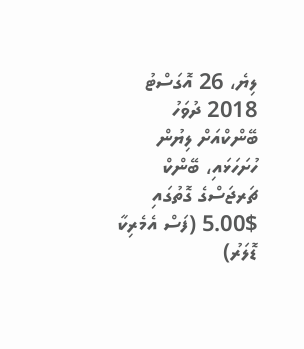ލިޔެ، 26 އޮގަސްޓު 2018 ދުވަހު ބޭންކްއަށް ލިޔުން ހުށަހަޅައި، ބޭންކް ޗަރޖަސްގެ ގޮތުގައި $5.00 (ފަސް އެމެރިކާ ޑޮލަރު)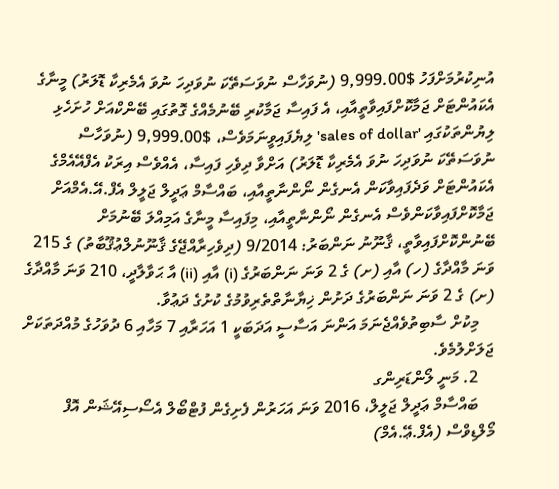އުނިކުރުމަށްފަހު $9,999.00 (ނުވަހާސް ނުވަސަތޭކަ ނުވަދިހަ ނުވަ އެމެރިކާ ޑޮލަރު) މީނާގެ އެކައުންޓަށް ޖަމާކޮށްފައިވާތީއާއި، އެ ފައިސާ ޖަމާކުރި ބޭނުމެއްގެ ގޮތުގައި ބޭންކްއަށް ހުށަހެޅި ލިޔުންތަކުގައި 'sales of dollar' ލިޔެފައިވީނަމަވެސް، $9,999.00 (ނުވަހާސް ނުވަސަތޭކަ ނުވަދިހަ ނުވަ އެމެރިކާ ޑޮލަރު) އަށްވާ ދިވެހި ފައިސާ، އެއްވެސް އިރަކު އެފްއޭއެމްގެ އެކައުންޓަށް ވަދެފައިވާކަން އެނގެން ނޯންނާތީއާއި، ބައްސާމް ޢަދީލް ޖަލީލް އެފް.އޭ.އެމްއަށް ޖަމާކޮށްފައިވާކަންވެސް އެނގެން ނޯންނާތީއާއި، މިފައިސާ މީނާގެ އަމިއްލަ ބޭނުމަށް ބޭނުންކޮށްފައިވާތީ، ޤާނޫނު ނަންބަރު: 9/2014 (ދިވެހިރާއްޖޭގެ ޤާނޫނުލްޢުޤޫބާތު) ގެ 215 ވަނަ މާއްދާގެ (ހ) އާއި (ށ) ގެ 2 ވަނަ ނަންބަރުގެ (i) އާއި (ii) އާ ޙަވާލާދީ، 210 ވަނަ މާއްދާގެ (ށ) ގެ 2 ވަނަ ނަންބަރުގެ ދަށުން ޚިޔާނާތްތެރިވުމުގެ ކުށުގެ ދަޢުވާ.
    މިކުށް ސާބިތުވެއްޖެނަމަ އަންނަ އަސާސީ އަދަބަކީ 1 އަހަރާއި 7 މަހާއި 6 ދުވަހުގެ މުއްދަތަކަށް ޖަލަށްލުމެވެ.
    2. މަނީ ލޯންޑަރިންގ
    ބައްސާމް ޢަދީލް ޖަލީލް، 2016 ވަނަ އަހަރުން ފެށިގެން ފުޓްބޯލް އެސޯސިއޭޝަން އޮފް މޯލްޑިވްސް (އެފް.ޢޭ.އެމް)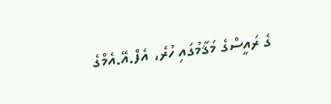ގެ ރައީސްގެ މަޤާމުގައި ހުރެ، އެފް.އޭ.އެމްގެ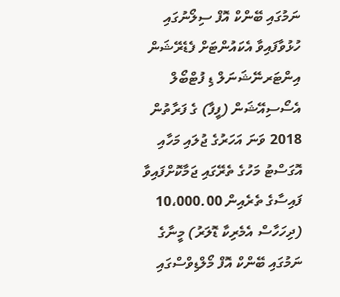ނަމުގައި ބޭންކް އޮފް ސިލޯނުގައި ހުޅުވާފައިވާ އެކައުންޓަށް ފެޑެރޭޝަން އިންޓަރނޭޝަނަލް ޑި ފުޓްބޯލް އެސޯސިއޭޝަން (ފީފާ) ގެ ފަރާތުން 2018 ވަނަ އަހަރުގެ ޖުލައި މަހާއި އޮގަސްޓު މަހުގެ ތެރޭގައި ޖަމާކޮށްފައިވާ ފައިސާގެ ތެރެއިން 10،000.00 (ދިހަހާސް އެމެރިކާ ޑޮލަރު) މީނާގެ ނަމުގައި ބޭންކް އޮފް މޯލްޑިވްސްގައި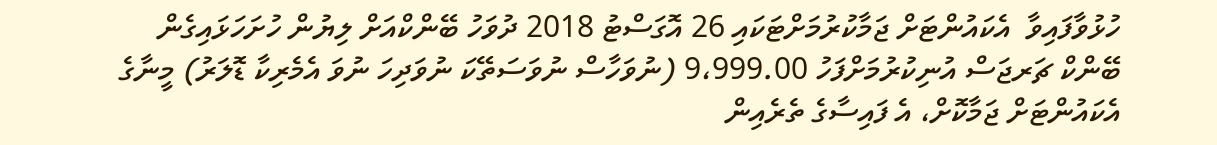ހުޅުވާފައިވާ  އެކައުންޓަށް ޖަމާކުރުމަށްޓަކައި 26 އޮގަސްޓު 2018 ދުވަހު ބޭންކްއަށް ލިޔުން ހުށަހަޅައިގެން ބޭންކް ޗަރޖަސް އުނިކުރުމަށްފަހު 9،999.00 (ނުވަހާސް ނުވަސަތޭކަ ނުވަދިހަ ނުވަ އެމެރިކާ ޑޮލަރު) މީނާގެ އެކައުންޓަށް ޖަމާކޮށް، އެ ފައިސާގެ ތެރެއިން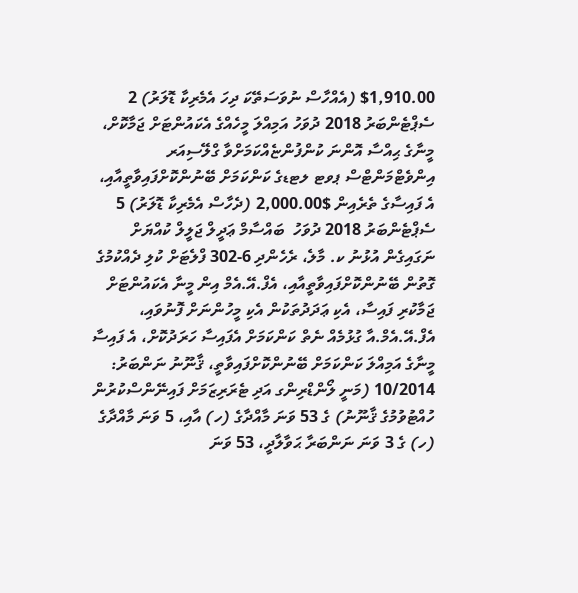$1,910.00 (އެއްހާސް ނުވަސަތޭކަ ދިހަ އެމެރިކާ ޑޮލަރު) 2 ސެޕްޓެންބަރު 2018 ދުވަހު އަމިއްލަ މީހެއްގެ އެކައުންޓަށް ޖަމާކޮށް، މީނާގެ ޙިއްސާ އޮންނަ ކުންފުންޏެއްކަމަށްވާ ގްލޭސިއަރ އިންވެޓްމަންޓްސް ޕވޓ ލޓޑގެ ކަންކަމަށް ބޭނުންކޮށްފައިވާތީއާއި، އެ ފައިސާގެ ތެރެއިން $2,000.00 (ދެހާސް އެމެރިކާ ޑޮލަރު) 5 ސެޕްޓެންބަރު 2018 ދުވަހު  ބައްސާމް ޢަދީލް ޖަލީލް ކުއްޔަށް ނަގައިގެން އުޅުނު ކ. މާލެ، ރެހެންދި 6-302 ފްލެޓަށް ކުލި ދެއްކުމުގެ ގޮތުން ބޭނުންކޮށްފައިވާތީއާއި، އެފް.އޭ.އެމް އިން މީނާ އެކައުންޓަށް ޖަމާކުރި ފައިސާ، އެކި ޢަދަދުތަކުން އެކި މީހުންނަށް ފޮނުވައި، އެފް.އޭ.އެމް.އާ ގުޅުމެއް ނެތް ކަންކަމަށް އެފައިސާ ހަރަދުކޮށް، އެ ފައިސާ މީނާގެ އަމިއްލަ ކަންކަމަށް ބޭނުންކޮށްފައިވާތީ، ޤާނޫނު ނަންބަރު: 10/2014 (މަނީ ލޯންޑްރިންގ އަދި ޓެރަރިޒަމަށް ފައިނޭންސްކުރުން ހުއްޓުވުމުގެ ޤާނޫނު) ގެ 53 ވަނަ މާއްދާގެ (ހ) އާއި، 5 ވަނަ މާއްދާގެ (ހ) ގެ 3 ވަނަ ނަންބަރާ ޙަވާލާދީ، 53 ވަނަ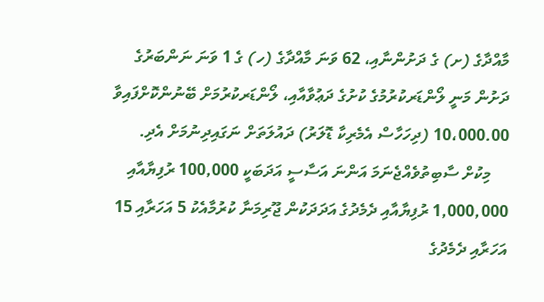މާއްދާގެ (ށ) ގެ ދަށުންނާއި، 62 ވަނަ މާއްދާގެ (ހ) ގެ 1 ވަނަ ނަންބަރުގެ ދަށުން މަނީ ލޯންޑަރކުރުމުގެ ކުށުގެ ދަޢުވާއާއި، ލޯންޑަރކުރުމަށް ބޭނުންކޮށްފައިވާ 10،000.00 (ދިހަހާސް އެމެރިކާ ޑޮލަރު) ދައުލަތަށް ނަގައިދިނުމަށް އެދި.
    މިކުށް ސާބިތުވެއްޖެނަމަ އަންނަ އަސާސީ އަދަބަކީ 100,000 ރުފިޔާއާއި 1,000,000 ރުފިޔާއާއި ދެމެދުގެ އަދަދަކުން ޖޫރިމަނާ ކުރުމާއެކު 5 އަހަރާއި 15 އަހަރާއި ދެމެދުގެ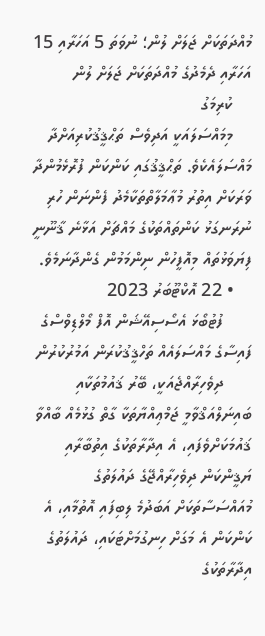މުއްދަތަކަށް ޖަލަށް ލުން؛ ނުވަތަ 5 އަހަރާއި 15 އަހަރާއި ދެމެދުގެ މުއްދަތަކަށް ޖަލަށް ލުން
    ކުރިމަގު
    މިމައްސަލައަކީ އަދިވެސް ތަޙްޤީޤުކުރިއަށްދާ މައްސަލައެކެވެ. ތަޙްޤީޤުގައި ކަންކަން ފުރޮޅެމުންދާ ވަރަކަށް އިތުރު މުޢާމަލާތްތަކާމެދު ފެންނަން ހުރި ނުރަނގަޅު ކަންތައްތަކުގެ މައްޗަށް އަޅާނެ ޤާނޫނީ ފިޔަވަޅުތައް މިއޮފީހުން ނިންމަމުން ގެންދާނަމެވެ.
    • 22 އޮކްޓޫބަރު 2023
      ފުޓުބޯޅަ އެސޯސިއޭޝަން އޮފް މޯލްޑިވްސްގެ ފައިސާގެ މައްސަލައެއް ތަހްޤީޤުކުރަން އަމުރުކުރުން
      ދިވެހިރާއްޖެއަކީ، ބޭރު ޤައުމުތަކާއި ބައިނަލްއަޤްވާމީ ޖަމްޢިއްޔާތަކާ ގާތް ގުޅުމެއް ބާއްވާ ޤައުމަކަށްވެފައި، އެ އިދާރާތަކުގެ އިތުބާރާއި ޔަޤީންކަން ދިވެހިރާއްޖޭގެ ދައުލަތުގެ މުއައްސަސާތަކަށް އަބަދުމެ ލިބިފައި އޮތުމާއި، އެ ކަންކަން އެ މަގަށް ހިނގުމަށްޓަކައި، ދައުލަތުގެ އިދާރާތަކުގެ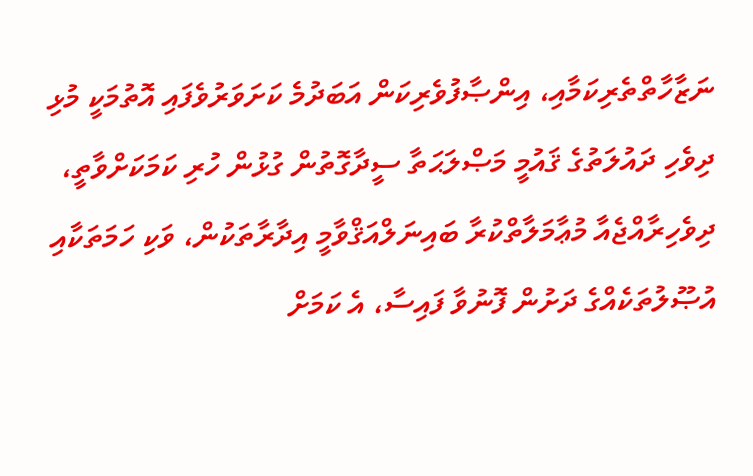ނަޒާހާތްތެރިކަމާއި، އިންޞާފުވެރިކަން އަބަދުމެ ކަށަވަރުވެފައި އޮތުމަކީ މުޅި ދިވެހި ދައުލަތުގެ ޤައުމީ މަޞްލަޙަތާ ސީދާގޮތުން ގުޅުން ހުރި ކަމަކަށްވާތީ، ދިވެހިރާއްޖެއާ މުޢާމަލާތްކުރާ ބައިނަލްއަޤްވާމީ އިދާރާތަކުން، ވަކި ހަމަތަކާއި އުޞޫލުތަކެއްގެ ދަށުން ފޮނުވާ ފައިސާ، އެ ކަމަށް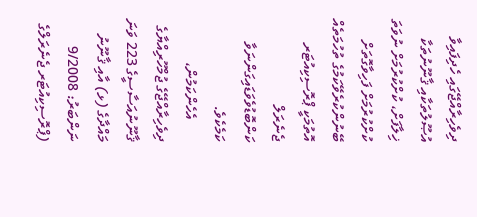ދިވެހިރާއްޖޭގައި ހެދިފައިވާ އުޞޫލުތަކާއި ޤާނޫނުތަކާ ޚިލާފަށް، ކުށްކުރުމަށް ނުވަތަ ކުށްކުރުމަށް ފަހިވާގޮތަށް ބޭނުންކުރެވޭކަމުގެ ތުހުމަތެއް އޮތުމަކީ ޕްރޮސިކިއުޓަރ ޖެނެރަލް ކަންބޮޑުވެވަޑައިގަންނަވާ ކަމެކެވެ.
      އެހެންކަމުން، ދިވެހިރާއްޖޭގެ ޖުމްހޫރިއްޔާގެ ޤާނޫނުއަސާސީގެ 223 ވަނަ މައްދާގެ (ޅ) އާއި ޤާނޫނު ނަންބަރު: 9/2008 (ޕްރޮސިކިއުޓަރ ޖެނެރަލްގެ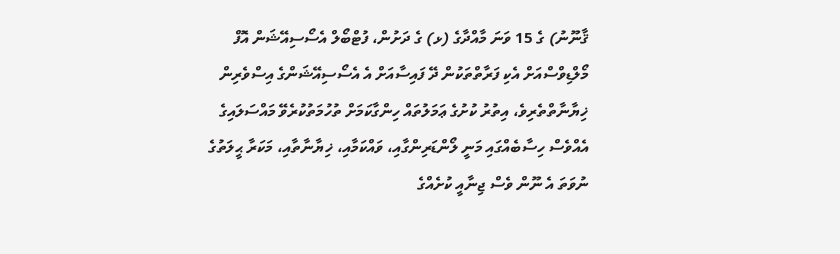ޤާނޫނު) ގެ 15 ވަނަ މާއްދާގެ (ޅ) ގެ ދަށުން، ފުޓްބޯލް އެސޯސިއޭޝަން އޮފް މޯލްޑިވްސްއަށް އެކި ފަރާތްތަކުން ދޭ ފައިސާއަށް އެ އެސޯސިއޭޝަންގެ އިސްވެރިން ޚިޔާނާތްތެރިވެ، އިތުރު ކުށުގެ ޢަމަލުތައް ހިންގާކަމަށް ތުހުމަތުކުރެވޭ މައްސަލައިގެ އެއްވެސް ހިސާބެއްގައި މަނީ ލޯންޑަރިންގާއި، ވައްކަމާއި، ޚިޔާނާތާއި، މަކަރާ ޙީލަތުގެ ނުވަތަ އެ ނޫން ވެސް ޖިނާއީ ކުށެއްގެ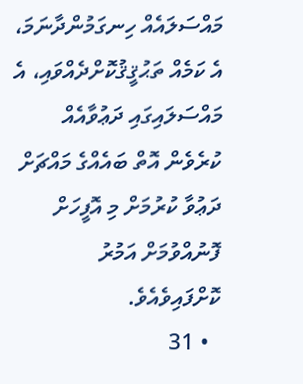މައްސަލައެއް ހިނގަމުންދާނަމަ، އެ ކަމެއް ތަޙުޤީޤުކޮށްދެއްވައި، އެ މައްސަލައިގައި ދަޢުވާއެއް ކުރެވެން އޮތް ބައެއްގެ މައްޗަށް ދަޢުވާ ކުރުމަށް މި އޮފީހަށް ފޮނުއްވުމަށް އަމުރު ކޮށްފައިވެއެވެ.
  • 31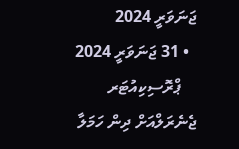ޖަނަވަރީ 2024
  • 31 ޖަނަވަރީ 2024
    ޕްރޮސިކިއުޓަރ ޖެނެރަލްއަށް ދިން ހަމަލާ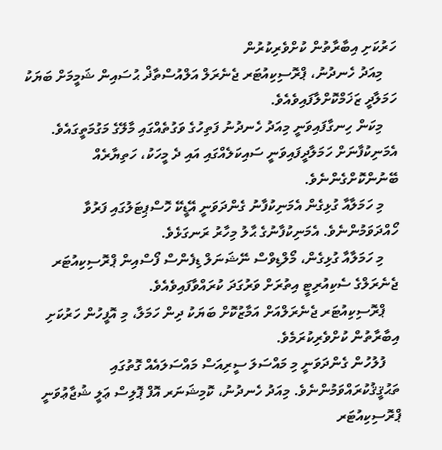ހަރުކަށި އިބާރާތުން ކުށްވެރިކުރުން
    މިއަދު ހެނދުނު، ޕްރޮސިކިއުޓަރ ޖެނެރަލް އަލްއުސްތާޛް ޙުސައިން ޝަމީމަށް ބަޔަކު ހަމަލާދީ ޒަޚަމްކޮށްލާފައިވެއެވެ.
    މިކަން ހިނގާފައިވަނީ މިއަދު ހެނދުނު ފަތިހުގެ ވަގުތެއްގައި މާލޭގެ މަގުމަތީގައެވެ. އެމަނިކުފާނަށް ހަމަލާދީފައިވަނީ ސައިކަލެއްގައި އައި ދެ މީހަކު، ހަތިޔާރެއް ބޭނުންކޮށްގެންނެވެ.
    މި ހަމަލާއާ ގުޅިގެން އެމަނިކުފާނު ގެންދަވަނީ އޭޑީކޭ ހޮސްޕިޓަލުގައި ފަރުވާ ހޯއްދަވަމުންނެވެ. އެމަނިކުފާނުގެ ޙާލު މިހާރު ރަނގަޅެވެ.
    މި ހަމަލާއާ ގުޅިގެން، މޯލްޑިވްސް ނޭޝަނަލް ޑިފެންސް ފޯސްއިން ޕްރޮސިކިއުޓަރ ޖެނެރަލްގެ ސެކިއުރިޓީ އިތުރަށް ވަރުގަދަ ކުރައްވާފައިވެއެވެ.
    ޕްރޮސިކިއުޓަރ ޖެނެރަލްއަށް އަމާޒުކޮށް ބަޔަކު ދިން ހަމަލާ، މި އޮފީހުން ހަރުކަށި އިބާރާތުން ކުށްވެރިކުރަމެވެ.
    ފުލުހުން ގެންދަވަނީ މި މައްސަލަ ސީރިއަސް މައްސަލައެއް ގޮތުގައި ތަޙުޤީޤުކުރައްވަމުންނެވެ. މިއަދު ހެނދުނު، ކޮމިޝަނަރ އޮފް ޕޮލިސް ޢަލީ ޝުޖާޢުވަނީ ޕްރޮސިކިއުޓަރ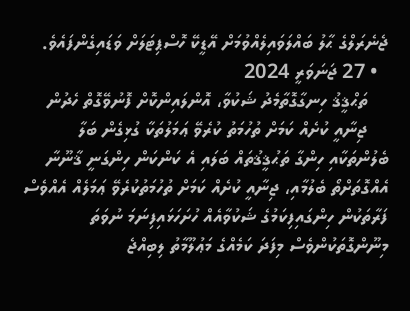ޖެނެރަލްގެ ޙާލު ބައްލަވައިލެއްވުމަށް އޭޑީކޭ ހޮސްޕިޓަލަށް ވަޑައިގެންފައެވެ.
  • 27 ޖަނަވަރީ 2024
    ތަޙްޤީޤު ހިނގާގޮތާމެދު ޝަކުވާ، އޮންލައިންކޮށް ފޮނުވޭގޮތް ހެދުން
    ޖިނާއީ ކުށެއް ކަމަށް ތުހުމަތު ކުރެވޭ ޢަމަލުތަކާ ގުޅިގެން ބަލާ ބެލުންތަކާއި ހިންގާ ތަޙުޤީޤުތައް ބަލައި އެ ކަންކަން ހިންގަނީ ޤާނޫނާ އެއްގޮތަށްތޯ ބެލުމާއި، ޖިނާއީ ކުށެއް ކަމަށް ތުހުމަތުކުރެވޭ ޢަމަލެއް އެއްވެސް ފަރާތަކުން ހިންގައިފިކަމުގެ ޝަކުވާއެއް ހުށަހަޅައިފިނަމަ ނުވަތަ މިނޫންގޮތަކުންވެސް މިފަދަ ކަމެއްގެ މަޢުލޫމާތު ލިބިއްޖެ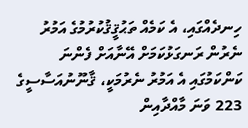ހިނދެއްގައި، އެ ކަމެއް ތަޙުޤީޤުކުރުމުގެ އަމުރު ނެރުން ރަނގަޅުކަމަށް އޭނާއަށް ފެންނަ ކަންކަމުގައި އެ އަމުރު ނެރުމަކީ، ޤާނޫނުއަސާސީގެ 223 ވަނަ މާއްދާއިން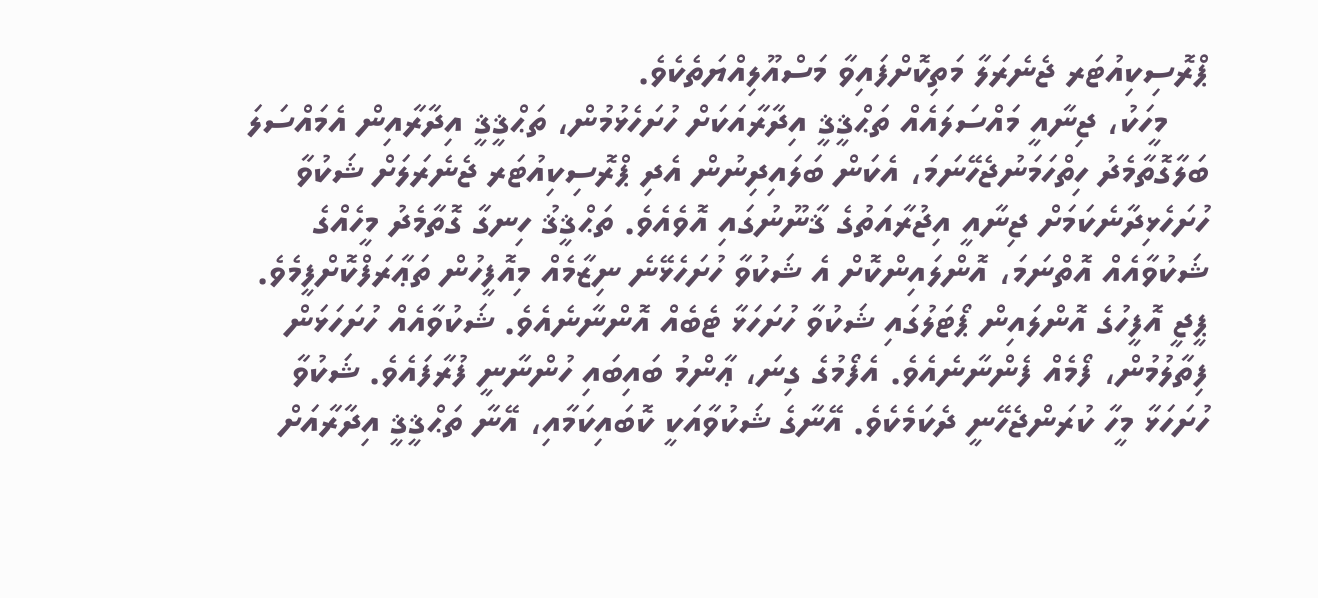ޕްރޮސިކިއުޓަރ ޖެނެރަލާ މަތިކޮށްފައިވާ މަސްއޫލިއްޔަތެކެވެ.
    މީހަކު، ޖިނާއީ މައްސަލައެއް ތަޙްޤީޤީ އިދާރާއަކަށް ހުށަހެޅުމުން، ތަޙްޤީޤީ އިދާރާއިން އެމައްސަލަ ބަލާގޮތާމެދު ހިތްހަމަނުޖެހޭނަމަ، އެކަން ބަލައިދިނުން އެދި ޕްރޮސިކިއުޓަރ ޖެނެރަލަށް ޝަކުވާ ހުށަހެޅިދާނެކަމަށް ޖިނާއީ އިޖުރާއަތުގެ ޤާނޫނުގައި އޮވެއެވެ. ތަޙްޤީޤު ހިނގާ ގޮތާމެދު މީހެއްގެ ޝަކުވާއެއް އޮތްނަމަ، އޮންލައިންކޮށް އެ ޝަކުވާ ހުށަހެޅޭނެ ނިޒާމެއް މިއޮފީހުން ތަޢާރަފްކޮށްފީމެވެ. ޕީޖީ އޮފީހުގެ އޮންލައިން ޕޯޓަލުގައި ޝަކުވާ ހުށަހަޅާ ޓެބެއް އޮންނާނެއެވެ. ޝަކުވާއެއް ހުށަހަޅަން ފިތާލުމުން، ފޯމެއް ފެންނާނެއެވެ. އެފޯމުގެ ގިނަ، ޢާންމު ބައިބައި ހުންނާނީ ފުރާފައެވެ. ޝަކުވާ ހުށަހަޅާ މީހާ ކުރަންޖެހޭނީ ދެކަމެކެވެ. އޭނާގެ ޝަކުވާއަކީ ކޮބައިކަމާއި، އޭނާ ތަޙްޤީޤީ އިދާރާއަށް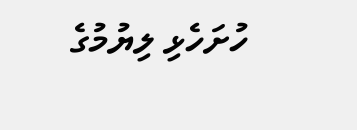ހުށަހެޅި ލިޔުމުގެ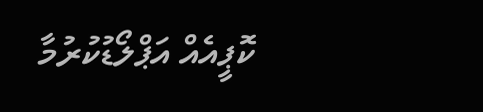ކޮޕީއެއް އަޕްލޯޑުކުރުމާ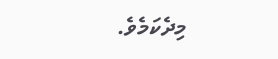މިދެކަމެވެ.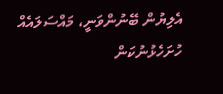އެލިޔުން ބޭނުންވަނީ، މައްސަލައެއް ހުށަހެޅުނުކަން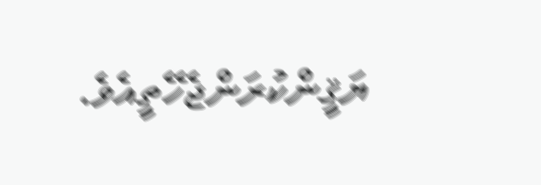ޔަޤީންކުރަންޖެހޭތީއެވެ.